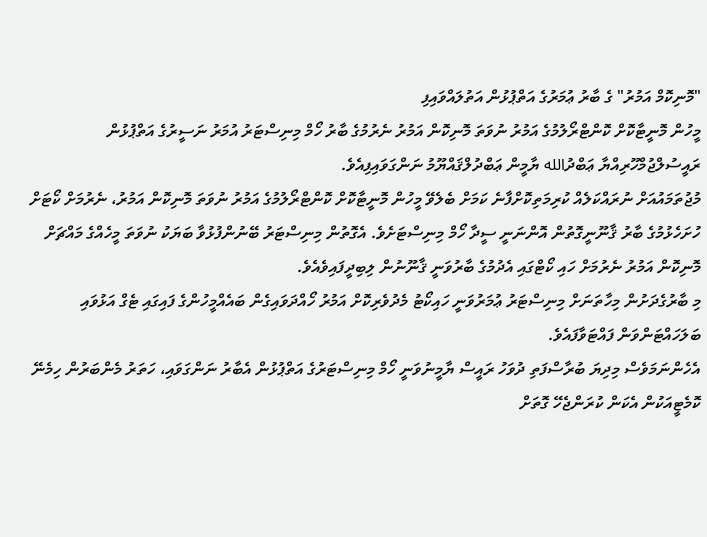"މޮނިކޮމް އަމުރު" ގެ ބާރު ޢުމަރުގެ އަތްޕުޅުން އަތުލައްވައިފި
މީހުން މޮނީޓާކޮށް ކޮންޓްރޯލުމުގެ އަމުރު ނުވަތަ މޮނިކޮން އަމުރު ނެރުމުގެ ބާރު ހޯމް މިނިސްޓަރު އުމަރު ނަސީރުގެ އަތްޕުޅުން ރައީސުލްޖުމްހޫރިއްޔާ ޢަބްދުالله ޔާމީން ޢަބްދުލްޤައްޔޫމު ނަންގަވައިފިއެވެ.
މުޖުތަމައުއަށް ނުރައްކަލެއް ކުރިމަތިކޮށްފާނެ ކަމަށް ބެލެވޭ މީހުން މޮނީޓާކޮށް ކޮންޓްރޯލުމުގެ އަމުރު ނުވަތަ މޮނިކޮން އަމުރު، ނެރުމަށް ކޯޓަށް ހުށަހެޅުމުގެ ބާރު ޤާނޫނީގޮތުން އޮންނަނީ ސީދާ ހޯމް މިނިސްޓަށެވެ. އެގޮތުން މިނިސްޓަރު ބޭނުންފުޅުވާ ބަޔަކު ނުވަތަ މީހެއްގެ މައްޗަށް މޮނިކޮން އަމުރު ނެރުމަށް ހައި ކޯޓްގައި އެދުމުގެ ބާރުވަނީ ޤާނޫނުން ލިބިދީފައިވެއެވެ.
މި ބާރުގެދަށުން މިހާތަނަށް މިނިސްޓަރު ޢުމަރުވަނީ ހައިކޯޓު މެދުވެރިކޮށް އަމުރު ހޯއްދަވައިގެން ބައެއްމީހުންގެ ފައިގައި ޓެގް އަޅުވައި ބަލަހައްޓަންވަން ފައްޓަވާފައެވެ.
އެހެންނަމަވެސް މިދިޔަ ބުރާސްފަތި ދުވަހު ރައީސް ޔާމީނުވަނީ ހޯމް މިނިސްޓަރުގެ އަތްޕުޅުން އެބާރު ނަންގަވައި، ހަތަރު މެންބަރުން ހިމެނޭ ކޮމެޓީއަކުން އެކަން ކުރަންޖެހޭ ގޮތަށް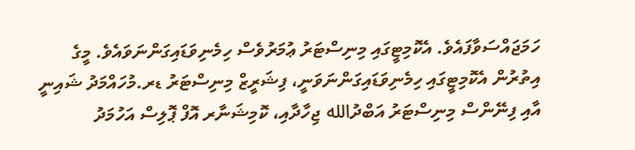ހަމަޖައްސަވާފައެވެ. އެކޮމިޓީގައި މިނިސްޓަރު ޢުމަރުވެސް ހިމެނިވަޑައިގަންނަވައެވެ. މީގެ އިތުރުން އެކޮމިޓީގައި ހިމެނިވަޑައިގަންނަވަނީ، ފިޝަރީޒް މިނިސްޓަރު ޑރ.މުހައްމަދު ޝައިނީ އާއި ފިނޭންސް މިނިސްޓަރު އަބްދުالله ޖިހާދާއި، ކޮމިޝަނާރ އޮފް ޕޮލިސް އަހުމަދު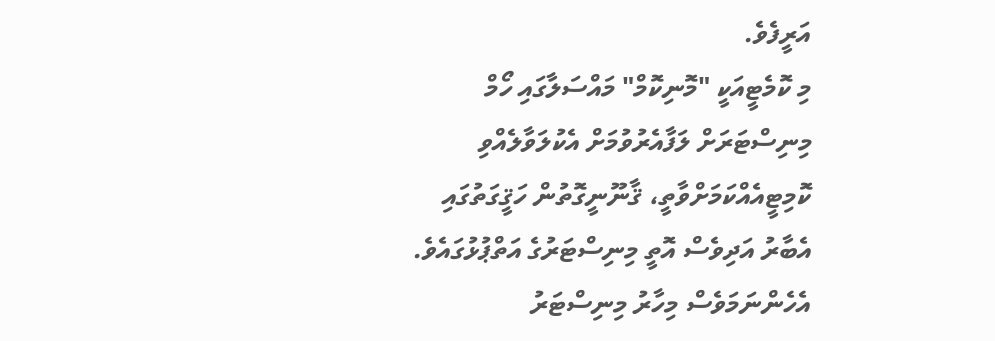އަރީފެވެ.
މި ކޮމެޓީއަކީ "މޮނިކޮމް" މައްސަލާގައި ހޯމް މިނިސްޓަރަށް ލަފާއެރުވުމަށް އެކުލަވާލެއްވި ކޮމިޓީއެއްކަމަށްވާތީ، ޤާނޫނީގޮތުން ހަޤީގަތުގައި އެބާރު އަދިވެސް އޮތީ މިނިސްޓަރުގެ އަތްޕުޅުގައެވެ. އެހެންނަމަވެސް މިހާރު މިނިސްޓަރު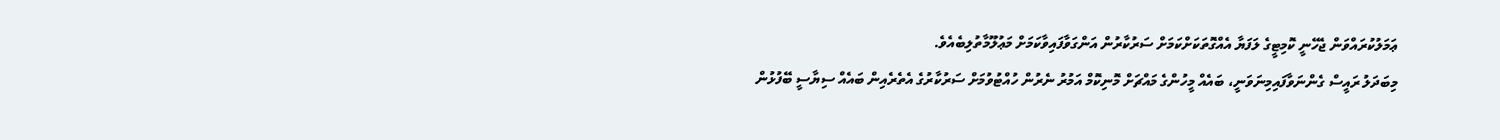ޢަމަލުކުރައްވަން ޖެހޭނީ ކޮމިޓީގެ ލަފަޔާ އެއްގޮތަކަށްކަމަށް ސަރުކާރުން އަންގަވާފައިވާކަމަށް މަޢުލޫމާތުލިބެއެވެ.
މިބަދަލު ރައީސް ގެންނަވާފައިމިނަވަނީ، ބައެއް މީހުންގެ މައްޗަށް މޮނިކޮމް އަމުރު ނެރުން ހުއްޓުވުމަށް ސަރުކާރުގެ އެތެރެއިން ބައެއް ސިޔާސީ ބޭފުޅުން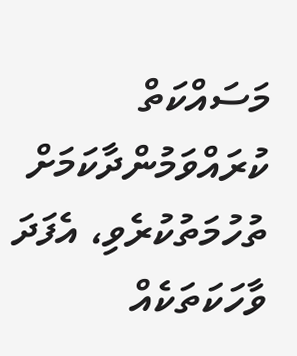މަސައްކަތް ކުރައްވަމުންދާކަމަށް ތުހުމަތުކުރެވި، އެފަދަ ވާހަކަތަކެއް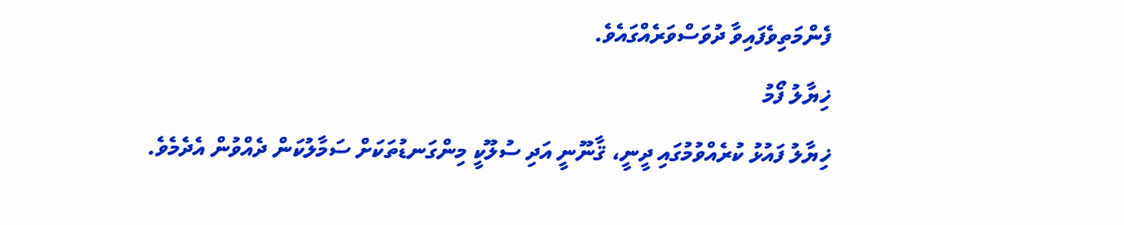ފެންމަތިވެފައިވާ ދުވަސްވަރެއްގައެވެ.
ޚިޔާލު ފޯމު
ޚިޔާލު ފައުޅު ކުރެއްވުމުގައި ދީނީ، ޤާނޫނީ އަދި ސުލޫކީ މިންގަނޑުތަކަށް ސަމާލުކަން ދެއްވުން އެދެމެވެ.